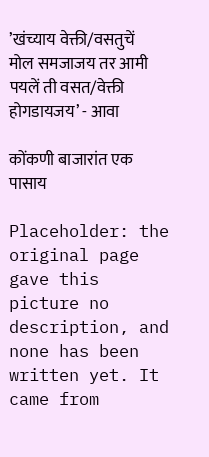’खंच्याय वेक्ती/वसतुचें मोल समजाजय तर आमी पयलें ती वसत/वेक्ती होगडायजय’ - आवा

कोंकणी बाजारांत एक पासाय

Placeholder: the original page gave this picture no description, and none has been written yet. It came from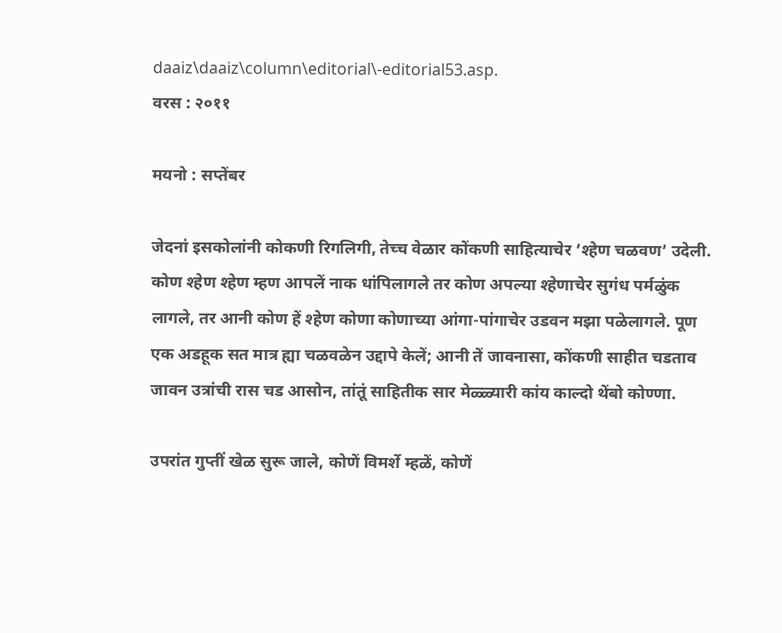daaiz\daaiz\column\editorial\-editorial53.asp.
वरस : २०११

मयनो : सप्तेंबर

जेदनां इसकोलांनी कोकणी रिगलिगी, तेच्च वेळार कोंकणी साहित्याचेर ’श्हेण चळवण’ उदेली. कोण श्हेण श्हेण म्हण आपलें नाक धांपिलागले तर कोण अपल्या श्हेणाचेर सुगंध पर्मळुंक लागले, तर आनी कोण हें श्हेण कोणा कोणाच्या आंगा-पांगाचेर उडवन मझा पळेलागले. पूण एक अडहूक सत मात्र ह्या चळवळेन उद्दापे केलें; आनी तें जावनासा, कोंकणी साहीत चडताव जावन उत्रांची रास चड आसोन, तांतूं साहितीक सार मेळ्ळ्यारी कांय काल्दो थेंबो कोण्णा.

उपरांत गुप्तीं खेळ सुरू जाले, कोणें विमर्शे म्हळें, कोणें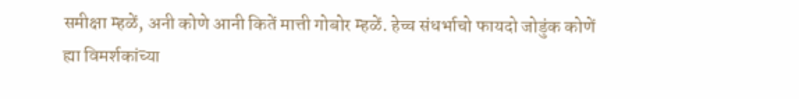समीक्षा म्हळें, अनी कोणे आनी कितें मात्ती गोबोर म्हळें. हेच्च संधर्भाचो फायदो जोडुंक कोणें ह्या विमर्शकांच्या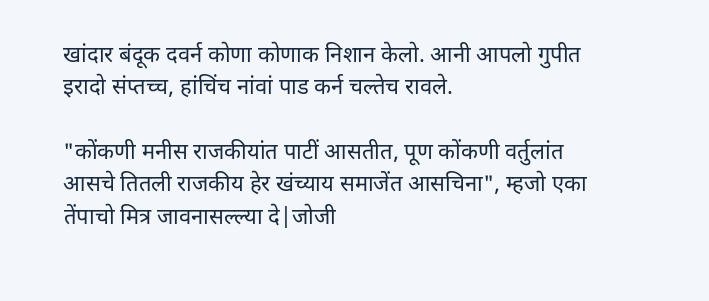खांदार बंदूक दवर्न कोणा कोणाक निशान केलो. आनी आपलो गुपीत इरादो संप्तच्च, हांचिंच नांवां पाड कर्न चल्तेच रावले.

"कोंकणी मनीस राजकीयांत पाटीं आसतीत, पूण कोंकणी वर्तुलांत आसचे तितली राजकीय हेर खंच्याय समाजेंत आसचिना", म्हजो एका तेंपाचो मित्र जावनास‌ल्ल्या दे|जोजी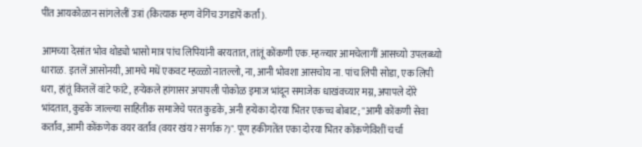पींत आयकोळान सांगलेलीं उत्रां (कित्याक म्हण वेगिंच उगडापें कर्तां).

आमच्या देसांत भोव थोड्यो भासो मात्र पांच लिपियांनी बरयतात, तांतूं कोंकणी एक. म्हळ्यार आमचेलागीं आसच्यो उपलब्ध्यो धाराळ. इतलें आसोन‌यी, आमचे मधें एकवट म्हळ्ळो नात‌ल्लो, ना, आनी भोवशा आसचोय ना. पांच लिपी सोडा, एक लिपी धरा, हांतूं कितलें वांटे फांटे, हऱ्येकले हांगासर अपापली पोकोळ इमाज भांदून समाजेक धाखंवच्यार मग्न, अपापले दोरे भांदतात, कुडके जाल्ल्या साहितीक समाजेचे परत कुडके, अनी हऱ्येका दोर‍या भितर एक‌च्च बोबाट; "आमी कोंकणी सेवा कर्तांव, आमी कोंकणेक वयर वर्तांव (वयर खंय? सर्गाक?)". पूण हकीगतेंत एका दोर‍या भितर कोंकणेविशीं चर्चा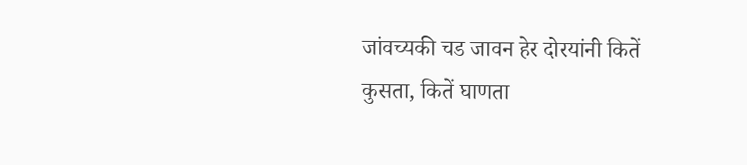जांवच्यकी चड जावन हेर दोर‍यांनी कितें कुसता, कितें घाणता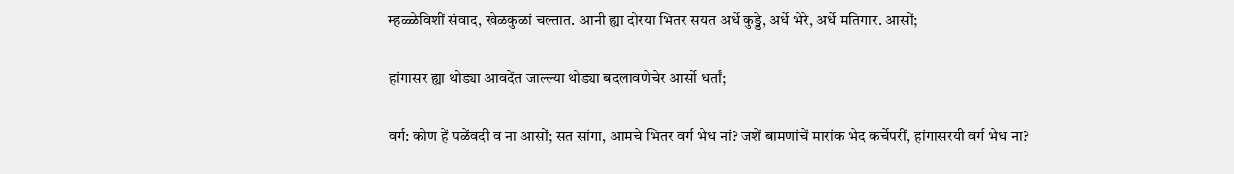म्हळ्ळेविशीं संवाद, खेळकुळां चल्तात. आनी ह्या दोर‍या भितर सयत अर्धे कुड्डे, अर्धे भेरे, अर्धे मतिगार. आसों;

हांगासर ह्या थोड्या आवदेंत जाल्ल्या थोड्या बदलावणेचेर आर्सो धर्तां;

वर्ग: कोण हें पळेंवदी व ना आसों; सत सांगा, आमचे भितर वर्ग भेध नां? जशें बामणांचें मारांक भेद कर्चेपरीं, हांगासर‌यी वर्ग भेध ना?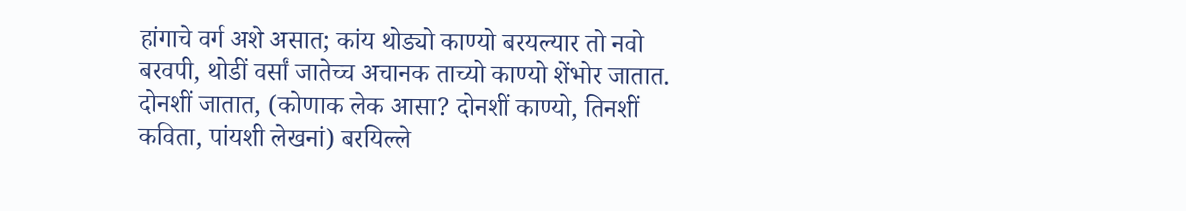हांगाचे वर्ग अशे असात; कांय थोड्यो काण्यो बरयल्यार तो नवो बरवपी, थोडीं वर्सां जातेच्च अचानक ताच्यो काण्यो शेंभोर जातात. दोनशीं जातात, (कोणाक लेक आसा? दोनशीं काण्यो, तिनशीं कविता, पांयशी लेखनां) बरयिल्ले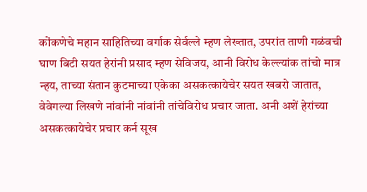कोंकणेचे महान साहितिच्या वर्गाक सेर्वल्ले म्हण लेख्तात, उपरांत ताणी गळंवची घाण बिटी सयत हेरांनी प्रसाद म्हण सेविजय, आनी विरोध केल्ल्यांक तांचो मात्र न्हय, ताच्या संतान कुटमाच्या एकेका असकत्कायेचेर सयत खबरो जातात, वेवेगल्या लिखणे नांवांनी नांवांनी तांचेविरोध प्रचार जाता. अनी अशें हेरांच्या असकत्कायेचेर प्रचार कर्न सूख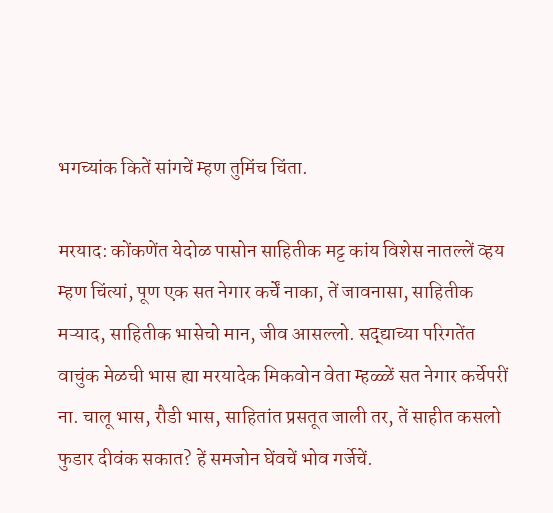भगच्यांक कितें सांगचें म्हण तुमिंच चिंता.

मर‍याद: कोंकणेंत येदोळ पासोन साहितीक मट्ट कांय विशेस नात‌ल्लें व्हय म्हण चिंत्यां, पूण एक सत नेगार कर्चें नाका, तें जावनासा, साहितीक मऱ्याद, साहितीक भासेचो मान, जीव आस‌ल्लो. सद्द्याच्या परिगतेंत वाचुंक मेळची भास ह्या मर‍यादेक मिकवोन वेता म्हळ्ळें सत नेगार कर्चेपरीं ना. चालू भास, रौडी भास, साहितांत प्रसतूत जाली तर, तें साहीत कसलो फुडार दीवंक सकात? हें समजोन घेंवचें भोव गर्जेचें.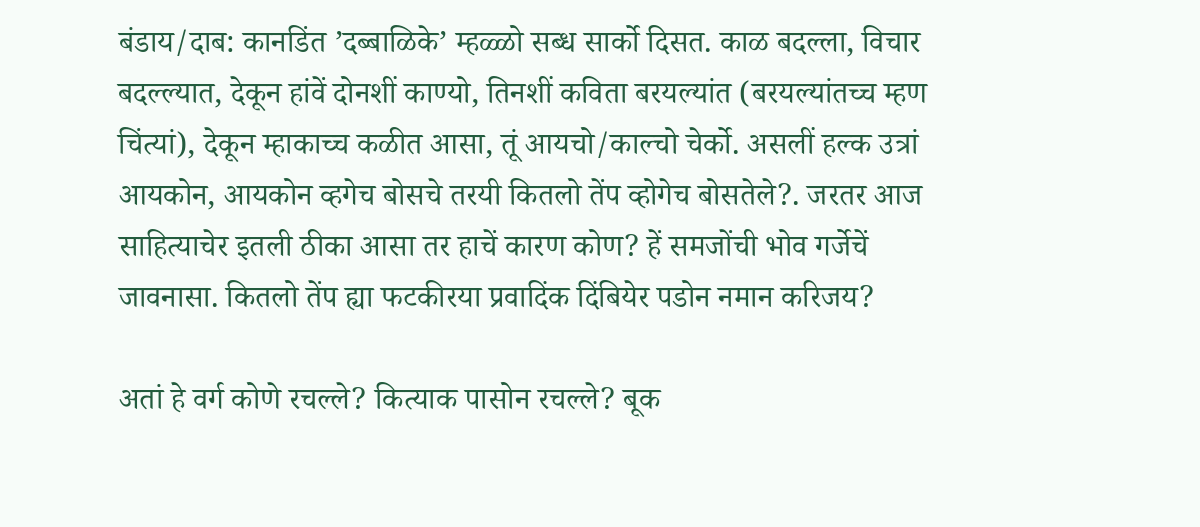बंडाय/दाब: कानडिंत ’दब्बाळिके’ म्हळ्ळो सब्ध सार्को दिसत. काळ बदल्ला, विचार बदल्ल्यात, देकून हांवें दोनशीं काण्यो, तिनशीं कविता बरयल्यांत (बरयल्यांत‌च्च म्हण चिंत्यां), देकून म्हाकाच्च कळीत आसा, तूं आयचो/काल्चो चेर्को. असलीं हल्क उत्रां आयकोन, आयकोन व्हगेच बोसचे तर‌यी कितलो तेंप व्होगेच बोसतेले?. जर‌तर आज साहित्याचेर इतली ठीका आसा तर हाचें कारण कोण? हें समजोंची भोव गर्जेचें जावनासा. कितलो तेंप ह्या फटकीर‍या प्रवादिंक दिंबियेर पडोन नमान करिजय?

अतां हे वर्ग कोणे रच‌ल्ले? कित्याक पासोन रच‌ल्ले? बूक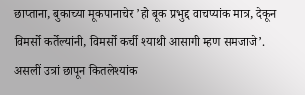छाप्ताना, बुकाच्या मूक‌पानाचेर ’हो बूक प्रभुद्द वाचप्यांक मात्र, देकून विमर्सो कर्तेल्यांनी, विमर्सो कर्ची श्याथी आसागी म्हण समजाजे’. असलीं उत्रां छापून कितलेश्यांक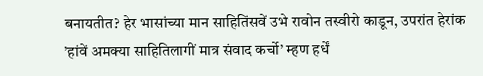बनायतीत? हेर भासांच्या मान साहितिंसवें उभे रावोन तस्वीरो काडून, उपरांत हेरांक ’हांवें अमक्या साहितिलागीं मात्र संवाद कर्चो’ म्हण हर्धें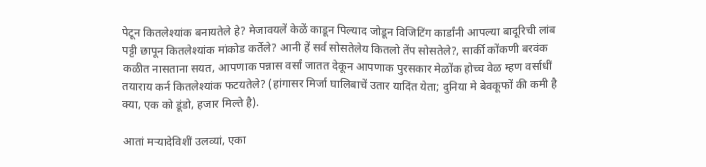पेटून कितलेश्यांक बनायतेले हे? मेजावयलें केळें काडून पिल्याद जोडून विजिटिंग कार्डांनी आपल्या बादूरिची लांब पट्टी छापून कितलेश्यांक मांकोड कर्तेले? आनी हें सर्व सोसतेलेय कितलो तेंप सोसतेले?, सार्की कोंकणी बरवंक कळीत नासताना सयत, आपणाक पन्नास वर्सां जातत देकून आपणाक पुरसकार मेळोंक होच्च वेळ म्हण वर्साधीं तयाराय कर्न कितलेश्यांक फटयतेले? (हांगासर मिर्जा घालिबाचें उतार यादिंत येता; दुनिया मे बेवकूफों की कमी है क्या, एक को डूंडो, हजार मिल्ते है).

आतां मऱ्यादेविशीं उलव्यां, एका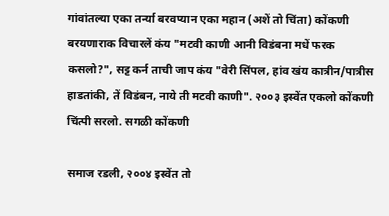गांवांतल्या एका तर्न्या बरवप्यान एका महान (अशें तो चिंता) कोंकणी बरयणाराक विचारलें कंय "मटवी काणी आनी विडंबना मधें फरक कसलो?", सट्ट कर्न ताची जाप कंय "वेरी सिंपल, हांव खंय कात्रीन/पात्रीस हाडतांकी, तें विडंबन, नाये ती मटवी काणी". २००३ इस्वेंत एकलो कोंकणी चिंत्पी सरलो. सगळी कोंकणी

समाज रडली, २००४ इस्वेंत तो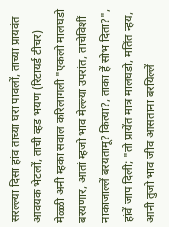सर‌ल्ल्या दिसा हांव ताच्या घरा पावलों, ताच्या प्रायवंत आवयक भेटलों, ताची व्हड भयण (रिटायर्ड टीचर) मेळ्ळी अनी म्हका सवाल करिलागली "एकलो मालघडो बरयणार, आतां म्हजो भाव मेल्ल्या उपरांत, ताचेविशीं नाकाजाल्लें बरयतामू? कित्या?, ताका हें सोभ दिता?", हांवें जाप दिली; "तो प्रायेंत मात्र मालघडो, मतिंत न्हय, आनी तुजो भाव जीव आसताना बरयिल्लें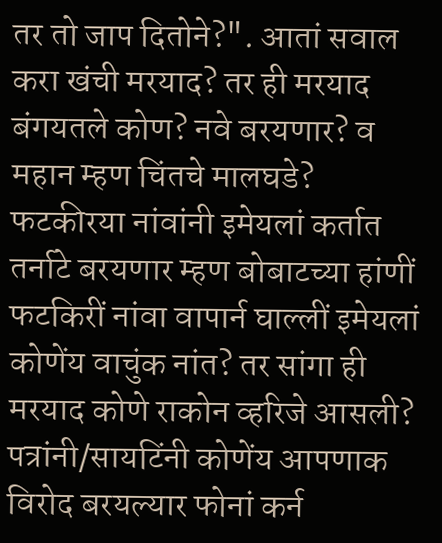तर तो जाप दितोने?". आतां सवाल करा खंची मर‍याद? तर ही मर‍याद बंगयतले कोण? नवे बरयणार? व महान म्हण चिंतचे मालघडे? फटकीर‍या नांवांनी इमेयलां कर्तात तर्नाटे बरयणार म्हण बोबाटच्या हांणीं फटकिरीं नांवा वापार्न घाल्लीं इमेयलां कोणेंय वाचुंक नांत? तर सांगा ही मर‍याद कोणे राकोन व्हरिजे आसली? पत्रांनी/सायटिंनी कोणेंय आपणाक विरोद बरयल्यार फोनां कर्न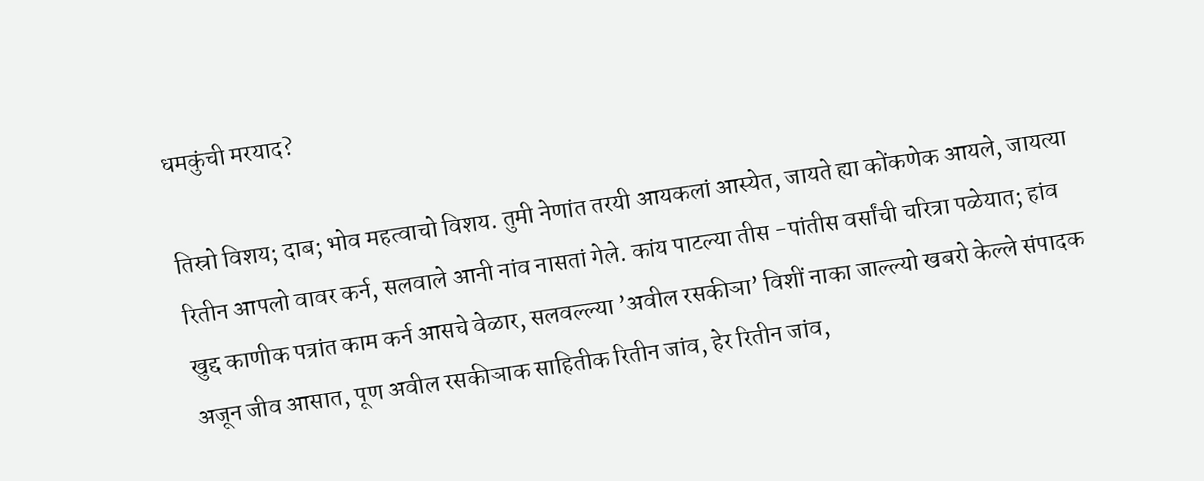धमकुंची मर‍याद?

तिस्रो विशय; दाब; भोव महत्वाचो विशय. तुमी नेणांत तर‌यी आयकलां आस्येत, जायते ह्या कोंकणेक आयले, जायत्या रितीन आपलो वावर कर्न, सलवाले आनी नांव नासतां गेले. कांय पाटल्या तीस -पांतीस वर्सांची चरित्रा पळेयात; हांव खुद्द काणीक पत्रांत काम कर्न आसचे वेळार, सलवल्ल्या ’अवील रसकीञा’ विशीं नाका जाल्ल्यो खबरो केल्ले संपादक अजून जीव आसात, पूण अवील रसकीञाक साहितीक रितीन जांव, हेर रितीन जांव,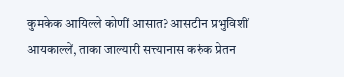कुमकेक आयिल्ले कोणीं आसात? आसटीन प्रभुविशीं आयकाल्लें, ताका जाल्यारी सत्त्यानास करुंक प्रेतन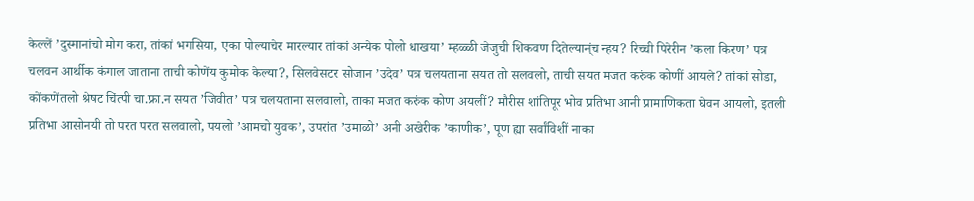केल्लें ’दुस्मानांचो मोग करा, तांकां भगसिया, एका पोल्याचेर मारल्यार तांकां अन्येक पोलो धाखया’ म्हळ्ळी जेजुची शिकवण दितेल्यान्ंच न्हय? रिच्ची पिरेरीन ’कला किरण’ पत्र चलवन आर्थीक कंगाल जाताना ताची कोणेंय कुमोक केल्या?, सिलवेसटर सोजान ’उदेव’ पत्र चलयताना सयत तो सलवलो, ताची सयत मजत करुंक कोणीं आयले? तांकां सोडा, कोंकणेंतलो श्रेषट चिंत्पी चा.फ्रा.न सयत ’जिवीत’ पत्र चलयताना सलवालो, ताका मजत करुंक कोण अयलीं? मौरीस शांतिपूर भोव प्रतिभा आनी प्रामाणिकता घेवन आयलो, इतली प्रतिभा आसोन‌यी तो परत परत सलवालो, पयलो ’आमचो युवक’, उपरांत ’उमाळो’ अनी अखेरीक ’काणीक’, पूण ह्या सर्वांविशीं नाका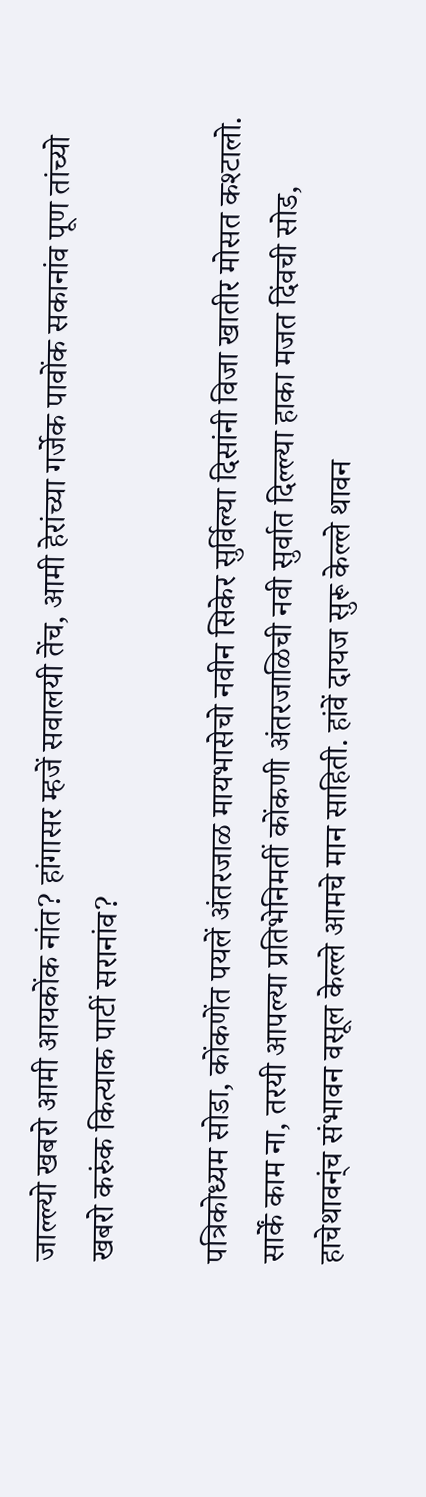जाल्ल्यो खबरो आमी आयकोंक नांत? हांगासर म्हजें सवाल‌यी तेंच, आमी हेरांच्या गर्जेक पावोंक सकानांव पूण तांच्यो खबरो करुंक कित्याक पाटीं सरानांव?

पत्रिकोध्यम सोडा, कोंकणेंत पयलें अंतर‌जाळ माय‌भासेचो नवीन सिकेर सुर्विल्या दिसांनी विजा खातीर मोसत कश्टालो. सार्कें काम ना, तर‌यी आपल्या प्रतिभेनिमतीं कोंकणी अंतर‌जाळिची नवी सुर्वात दिल्ल्या हाका मजत दिंवची सोड, हाचेथावन्ंच संभावन वसूल केल्ले आमचे मान साहिती. हांवें दायज सुरू केल्ले थावन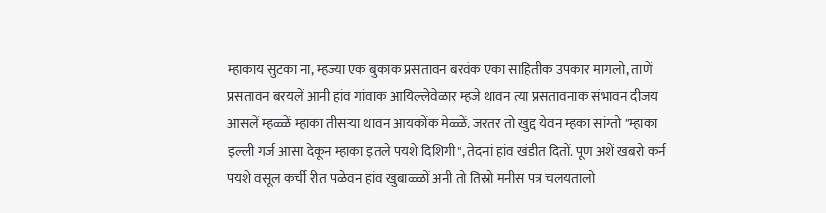म्हाकाय सुटका ना, म्हज्या एक बुकाक प्रसतावन बरवंक एका साहितीक उपकार मागलो, ताणें प्रसतावन बरयलें आनी हांव गांवाक आयिल्लेवेळार म्हजे थावन त्या प्रसतावनाक संभावन दीजय आसलें म्हळ्ळें म्हाका तीसऱ्या थावन आयकोंक मेळ्ळें. जर‌तर तो खुद्द येवन म्हका सांग्तो "म्हाका इल्ली गर्ज आसा देकून म्हाका इतले पयशे दिशिगी", तेदनां हांव खंडीत दितों. पूण अशें खबरो कर्न पयशे वसूल कर्ची रीत पळेवन हांव खुबाळ्ळों अनी तो तिस्रो मनीस पत्र चलयतालो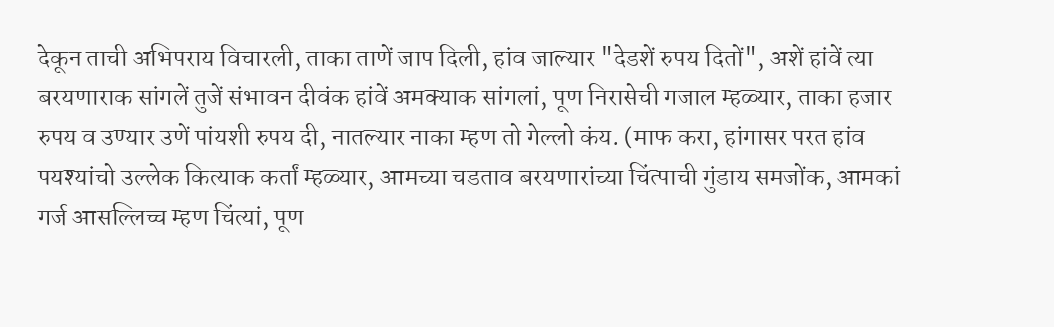देकून ताची अभिपराय विचारली, ताका ताणें जाप दिली, हांव जाल्यार "देडशें रुपय दितों", अशें हांवें त्या बरयणाराक सांगलें तुजें संभावन दीवंक हांवें अमक्याक सांगलां, पूण निरासेची गजाल म्हळ्यार, ताका हजार रुपय व उण्यार उणें पांयशी रुपय दी, नातल्यार नाका म्हण तो गेल्लो कंय. (माफ करा, हांगासर परत हांव पयश्यांचो उल्लेक कित्याक कर्तां म्हळ्यार, आमच्या चडताव बरयणारांच्या चिंत्पाची गुंडाय समजोंक, आमकां गर्ज आस‌ल्लिच्च म्हण चिंत्यां, पूण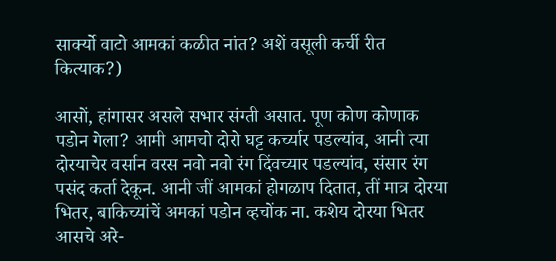सार्क्यो वाटो आमकां कळीत नांत? अशें वसूली कर्ची रीत कित्याक?)

आसों, हांगासर असले सभार संग्ती असात. पूण कोण कोणाक पडोन गेला? आमी आमचो दोरो घट्ट कर्च्यार पडल्यांव, आनी त्या दोर‍याचेर वर्सान वरस नवो नवो रंग दिंवच्यार पडल्यांव, संसार रंग पसंद कर्ता देकून. आनी जीं आमकां होगळाप दितात, तीं मात्र दोर‍या भितर, बाकिच्यांचें अमकां पडोन व्हचोंक ना. कशेय दोर‍या भितर आसचे अरे-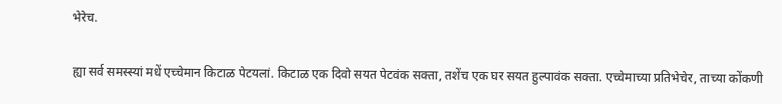भेरेच.

ह्या सर्व समस्स्यां मधें एच्चेमान किटाळ पेटयलां. किटाळ एक दिवो सयत पेटवंक सक्ता, तशेंच एक घर सयत हुल्पावंक सक्ता. एच्चेमाच्या प्रतिभेचेर, ताच्या कोंकणी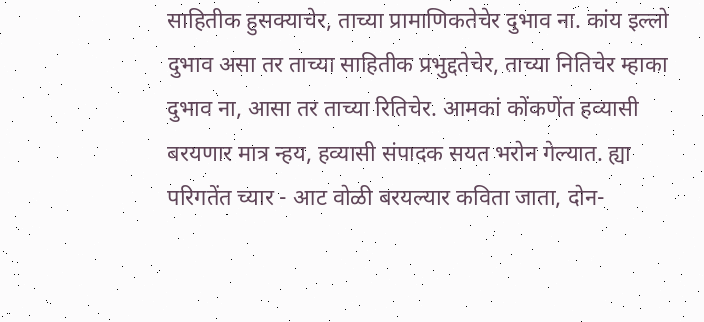साहितीक हुसक्याचेर, ताच्या प्रामाणिकतेचेर दुभाव ना. कांय इल्लो दुभाव असा तर ताच्या साहितीक प्रभुद्दतेचेर, ताच्या नितिचेर म्हाका दुभाव ना, आसा तर ताच्या रितिचेर. आमकां कोंकणेंत हव्यासी बरयणार मात्र न्हय, हव्यासी संपादक सयत भरोन गेल्यात. ह्या परिगतेंत च्यार - आट वोळी बरयल्यार कविता जाता, दोन-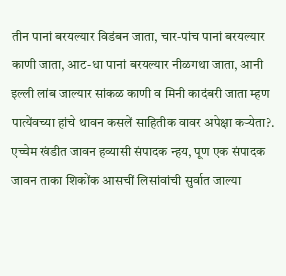तीन पानां बरयल्यार विडंबन जाता, चार-पांच पानां बरयल्यार काणी जाता, आट-धा पानां बरयल्यार नीळ‌गथा जाता, आनी इल्ली लांब जाल्यार सांकळ काणी व मिनी कादंबरी जाता म्हण पात्येंवच्या हांचे थावन कसलें साहितीक वावर अपेक्षा कऱ्येता?. एच्चेम खंडीत जावन हव्यासी संपादक न्हय, पूण एक संपादक जावन ताका शिकोंक आसचीं लिसांवांची सुर्वात जाल्या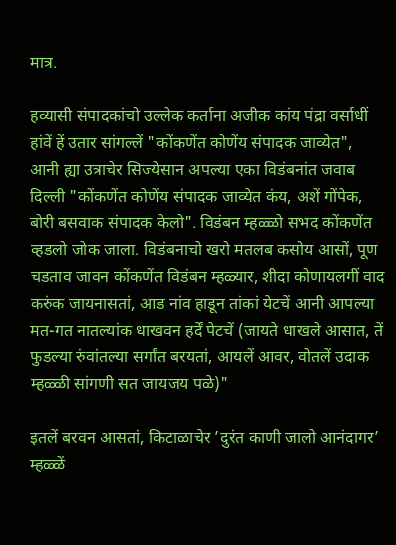मात्र.

हव्यासी संपादकांचो उल्लेक कर्ताना अजीक कांय पंद्रा वर्साधीं हांवें हें उतार सांग‌ल्लें "कोंकणेंत कोणेंय संपादक जाव्येत", आनी ह्या उत्राचेर सिज्येसान अपल्या एका विडंबनांत जवाब दिल्ली "कोंकणेंत कोणेंय संपादक जाव्येत कंय, अशें गोंपेक, बोरी बसवाक संपादक केलो". विडंबन म्हळ्ळो सभद कोंकणेंत व्हडलो जोक जाला. विडंबनाचो खरो मतलब कसोय आसों, पूण चडताव जावन कोंकणेंत विडंबन म्हळ्यार, शीदा कोणाय‌लगीं वाद करुंक जायनासतां, आड नांव हाडून तांकां येटचें आनी आपल्या मत-गत नात‌ल्यांक धाखवन हर्दें पेटचें (जायते धाखले आसात, तें फुडल्या रुंवांतल्या सर्गांत बरयतां, आयलें आवर, वोतलें उदाक म्हळ्ळी सांगणी सत जायजय पळे)"

इतलें बरवन आसतां, किटाळाचेर ’दुरंत काणी जालो आनंदागर’ म्हळ्ळें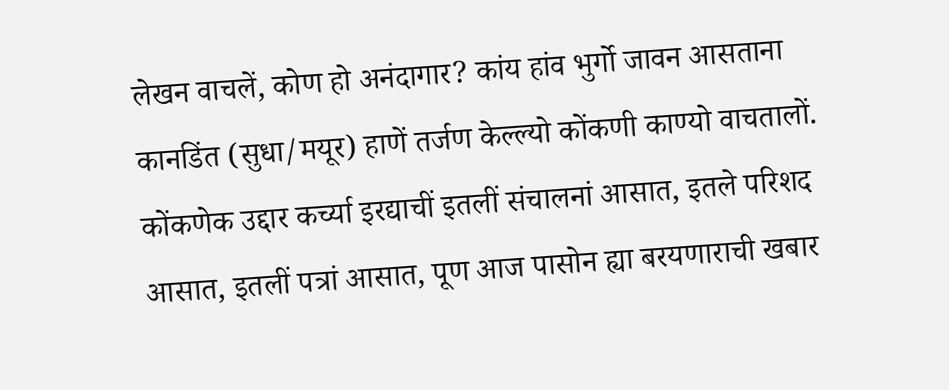लेखन वाचलें, कोण हो अनंदागार? कांय हांव भुर्गो जावन आसताना कानडिंत (सुधा/मयूर) हाणें तर्जण केल्ल्यो कोंकणी काण्यो वाचतालों. कोंकणेक उद्दार कर्च्या इरद्याचीं इतलीं संचालनां आसात, इतले परिशद आसात, इतलीं पत्रां आसात, पूण आज पासोन ह्या बरयणाराची खबार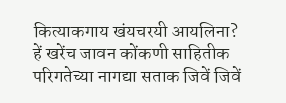कित्याक‌गाय खंयचर‌यी आयलिना? हें खरेंच जावन कोंकणी साहितीक परिगतेच्या नागद्या सताक जिवें जिवें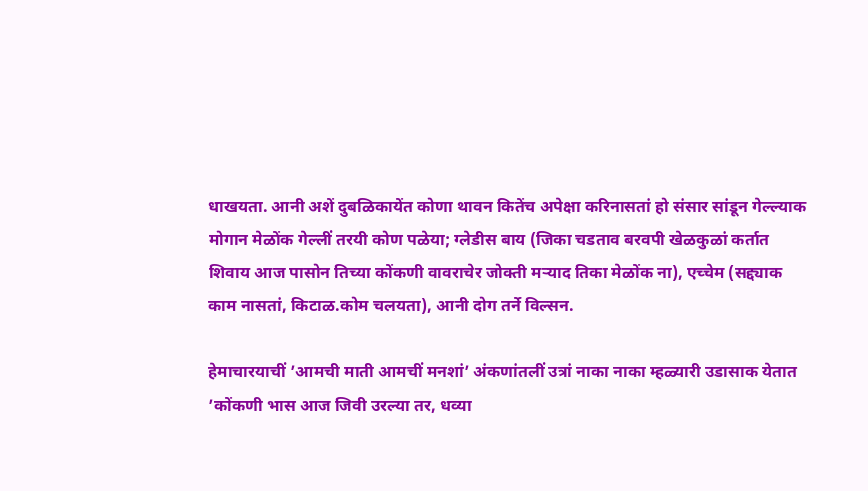धाखयता. आनी अशें दुबळिकायेंत कोणा थावन कितेंच अपेक्षा करिनासतां हो संसार सांडून गेल्ल्याक मोगान मेळोंक गेल्लीं तर‌यी कोण पळेया; ग्लेडीस बाय (जिका चडताव बरवपी खेळकुळां कर्तात शिवाय आज पासोन तिच्या कोंकणी वावराचेर जोक्ती मऱ्याद तिका मेळोंक ना), एच्चेम (सद्द्याक काम नासतां, किटाळ.कोम चलयता), आनी दोग तर्ने विल्सन.

हेमाचार‍याचीं ’आमची माती आमचीं मनशां’ अंकणांतलीं उत्रां नाका नाका म्हळ्यारी उडासाक येतात ’कोंकणी भास आज जिवी उरल्या तर, धव्या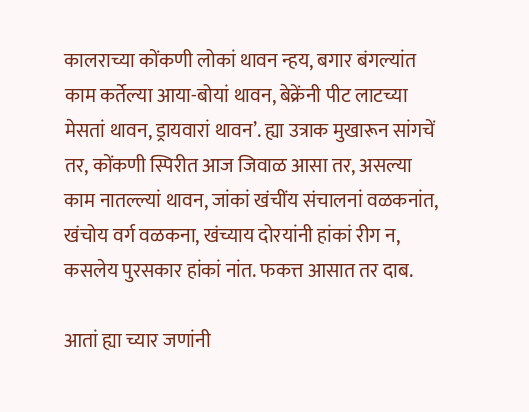कालराच्या कोंकणी लोकां थावन न्हय, बगार बंगल्यांत काम कर्तेल्या आया-बोयां थावन, बेक्रेंनी पीट लाटच्या मेसतां थावन, ड्रायवारां थावन’. ह्या उत्राक मुखारून सांगचें तर, कोंकणी स्पिरीत आज जिवाळ आसा तर, असल्या काम नात‌ल्ल्यां थावन, जांकां खंचींय संचालनां वळकनांत, खंचोय वर्ग वळकना, खंच्याय दोर‍यांनी हांकां रीग न, कसलेय पुरसकार हांकां नांत. फकत्त आसात तर दाब.

आतां ह्या च्यार जणांनी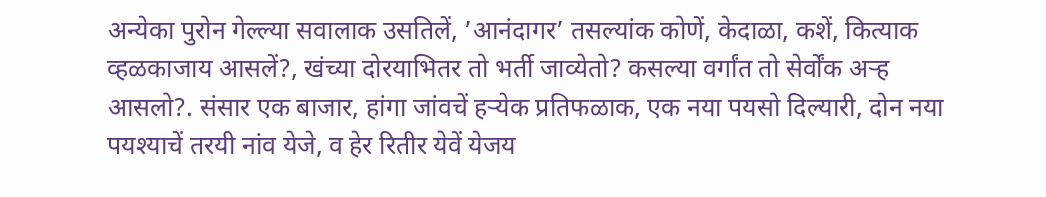अन्येका पुरोन गेल्ल्या सवालाक उसतिलें, ’आनंदागर’ तसल्यांक कोणें, केदाळा, कशें, कित्याक व्हळकाजाय आसलें?, खंच्या दोर‍याभितर तो भर्ती जाव्येतो? कसल्या वर्गांत तो सेर्वोंक अऱ्ह आसलो?. संसार एक बाजार, हांगा जांवचें हऱ्येक प्रतिफळाक, एक नया पयसो दिल्यारी, दोन नया पयश्याचें तर‌यी नांव येजे, व हेर रितीर येवें येजय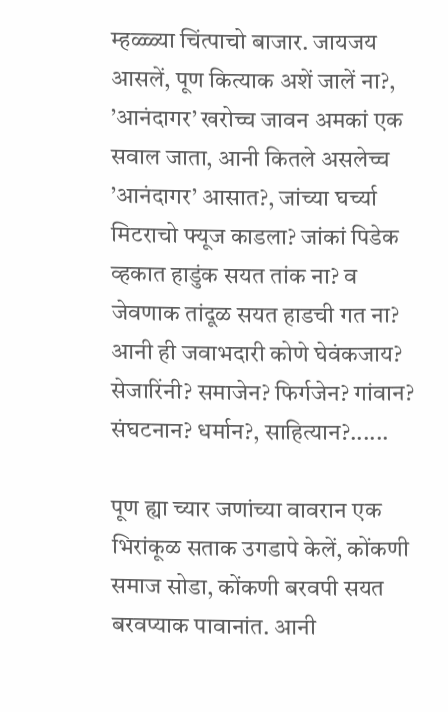म्हळ्ळ्या चिंत्पाचो बाजार. जायजय आसलें, पूण कित्याक अशें जालें ना?, ’आनंदागर’ खरोच्च जावन अमकां एक सवाल जाता, आनी कितले असलेच्च ’आनंदागर’ आसात?, जांच्या घर्च्या मिटराचो फ्यूज काडला? जांकां पिडेक व्हकात हाडुंक सयत तांक ना? व जेवणाक तांदूळ सयत हाडची गत ना? आनी ही जवाभदारी कोणे घेवंक‌जाय? सेजारिंनी? समाजेन? फिर्गजेन? गांवान? संघटनान? धर्मान?, साहित्यान?......

पूण ह्या च्यार जणांच्या वावरान एक भिरांकूळ सताक उगडापे केलें, कोंकणी समाज सोडा, कोंकणी बरवपी सयत बरवप्याक पावानांत. आनी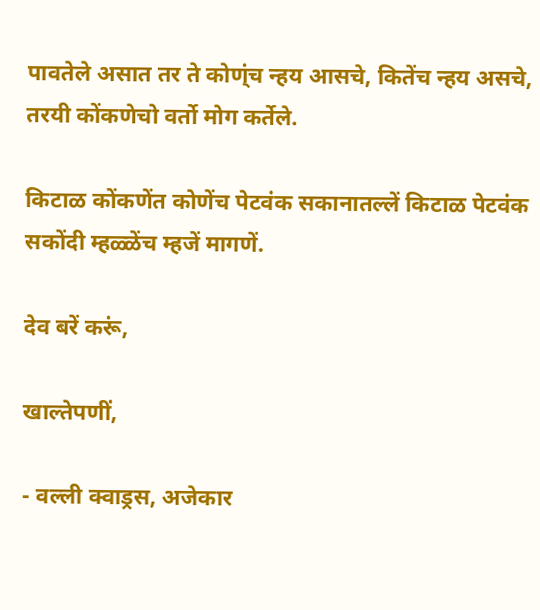पावतेले असात तर ते कोण्ंच न्हय आसचे, कितेंच न्हय असचे, तर‌यी कोंकणेचो वर्तो मोग कर्तेले.

किटाळ कोंकणेंत कोणेंच पेटवंक सकानात‌ल्लें किटाळ पेटवंक सकोंदी म्हळ्ळेंच म्हजें मागणें.

देव बरें करूं,

खाल्तेपणीं,

- वल्ली क्वाड्रस, अजेकार